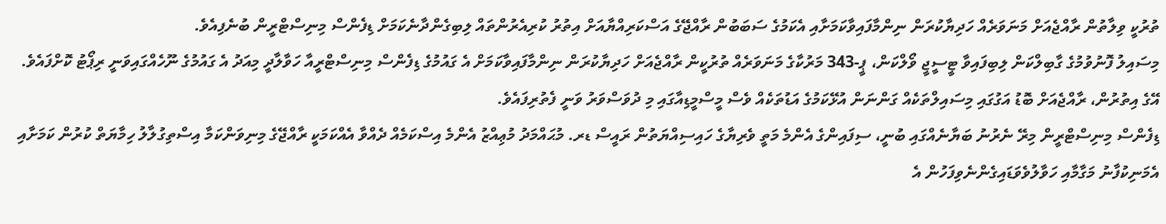ތުރުކީ ވިލާތުން ރާއްޖެއަށް މަނަވަރެއް ހަދިޔާކުރަން ނިންމާފައިވާކަމަށާއި އެކަމުގެ ސަބަބުން ރާއްޖޭގެ އަސްކަރިއްޔާއަށް އިތުރު ކުރިއެރުންތައް ލިބިގެންދާނެކަމަށް ޑިފެންސް މިނިސްޓްރީން ބުނެފިއެވެ.
މިސައިލު ފޮނުވުމުގެ ގާބިލްކަން ލިބިފައިވާ ޓީސީޖީ ވޯލްކަން، ޕީ-343 މަރުކާގެ މަނަވަރެއް ތުރުކީން ރާއްޖެއަށް ހަދިޔާކުރަން ނިންމާފައިވާކަމަށް އެ ގައުމުގެ ޑިފެންސް މިނިސްޓްރީއާ ހަވާލާދީ މިއަދު އެ ގައުމުގެ ނޫހެއްގައިވަނީ ރިޕޯޓު ކޮށްފައެވެ.
އޭގެ އިތުރުން، ރާއްޖެއަށް ބޮޑު އަގުގައި މިސައިލްތަކެއް ގަންނަން އުޅޭކަމުގެ އަޑުތަކެއް ވެސް މީސްމީޑިއާގައި މި ދުވަސްވަރު ވަނީ ފެތުރިފައެވެ.
ޑިފެންސް މިނިސްޓްރީން މިރޭ ނެރުނު ބަޔާނެއްގައި ބުނީ، ސިފައިންގެ އެންމެ މަތީ ވެރިޔާގެ ހައިސިއްޔަތުން ރައީސް ޑރ. މުޙައްމަދު މުޢިއްޒު އެންމެ އިސްކަމެއް ދެއްވާ އެއްކަމަކީ ރާއްޖޭގެ މިނިވަންކަމާ އިސްތިގުލާލު ހިމާޔަތް ކުރުން ކަމަށާއި އެމަނިކުފާނު މަގާމާއި ހަވާލުވެވަޑައިގެންނެވިފަހުން އެ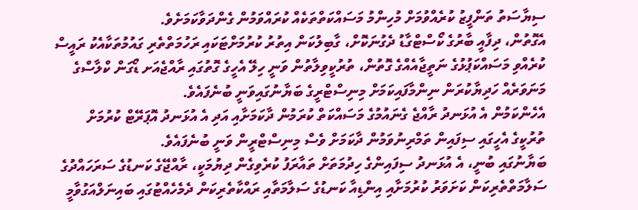ސިޔާސަތު ތަންފީޒު ކުރެއްވުމަށް މުހިންމު މަސައްކަތްތަކެއް ކުރައްވަމުން ގެންދަވާކަމަށެވެ.
އެގޮތުން، ދިފާއީ ބާރުގެ ކޯސްޓްގާޑު ދެގުނަކޮށް، ގާބިލުކަން އިތުރު ކުރުމަށްޓަކައި ރަހުމަތްތެރި ގައުމުތަކާއެކު ރައީސް ކުރެއްވި މަސައްކަޕުޅުގެ ނަތީޖާއެއްގެ ގޮތުން، ތުރުކީވިލާތުން ވަނީ ހިލޭ އެހީގެ ގޮތުގައި ރާއްޖެއަށ ޑޯގަން ކްލާސްގެ މަނަވަރެއް ހަދިޔާކުރަން ނިންމާފައިކަމަށް މިނިސްޓްރީގެ ބަޔާނުގައިވަނީ ބުނެފައެވެ.
އެހެންކަމުން އެ އުޅަނދު ރާއްޖެ ގެނައުމުގެ މަސައްކަތް ކުރަމުން ދާކަމަށާއި އަދި އެ އުޅަނދު އޮޕަރޭޓް ކުރުމަށް ތުރުކީގެ އެހީގައި ސިފައިން ތަމްރިނުވަމުން ދާކަމަށް ވެސް މިނިސްޓްރީން ވަނީ ބުނެފައެވެ.
ބަޔާނުގައި ބުނީ، އެ އުޅަނދު ސިފައިންގެ ހިދުމަތަށް ތައާރަފު ކުރެވިގެން ދިޔުމަކީ، ރާއްޖޭގެ ކަނޑުގެ ސަރަހައްދުގެ ސަލާމަތްތެރިކަން ކަށަވަރު ކުރުމަށާއި އިންޑިއާ ކަނޑުގެ ސަލާމަތާއި ރައްކާތެރިކަން ދެމެހެއްޓުގައި ބައިނަލްއަގުވާމީ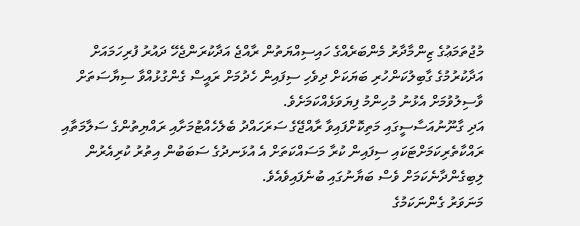މުޖުތަމަޢުގެ ޒިންމާދާރު މެންބަރެއްގެ ހައިސިއްޔަތުން ރާއްޖެ އަދާކުރަންޖެހޭ ދައުރު ފުރިހަމައަށް އަދާކުރުމުގެ ގާބިލުކަންހުރި ބަޔަކަށް ދިވެހި ސިފައިން ހެދުމަށް ރައީސް ގެންގުޅުއްވާ ސިޔާސަތަށް ވާސިލުވުމަށް އެޅުނު މުހިންމު ފިޔަވަޅެއްކަމަށެވެ.
އަދި ގާނޫނުއަސާސީގައި މަތިކޮށްފައިވާ ރާއްޖޭގެ ސަރަހައްދު ބެލެހެއްޓުމަށާއި ރައްޔިތުންގެ ސަލާމަތާއި ރައްކާތެރިކަމަށްޓަކައި ސިފައިން ކުރާ މަސައްކަތަށް އެ އުޅަނދުގެ ސަބަބުން އިތުރު ކުރިއެރުން ލިބިގެންދާނެކަމަށް ވެސް ބަޔާނުގައި ބުނެފައިވެއެވެ.
މަނަވަރު ގެންނަކަމުގެ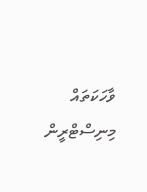ވާހަކަތައް މިނިސްޓްރީން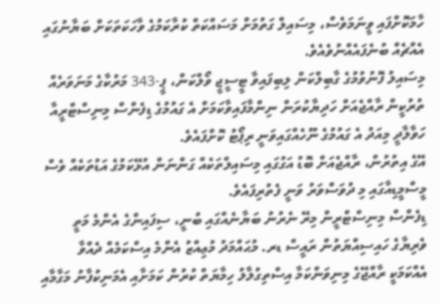ހާމަކޮށްފައި ވީނަމަވެސް، މިސައިލް ގަތުމަށް މަސައްކަތް ކުރާކަމުގެ ވާހަކަތަކަށް ބަޔާނުގައި އެއްޗެއް ބުނެފައެއްނުވެއެވެ.
މިސައިލު ފޮނުވުމުގެ ގާބިލްކަން ލިބިފައިވާ ޓީސީޖީ ވޯލްކަން، ޕީ-343 މަރުކާގެ މަނަވަރެއް ތުރުކީން ރާއްޖެއަށް ހަދިޔާކުރަން ނިންމާފައިވާކަމަށް އެ ގައުމުގެ ޑިފެންސް މިނިސްޓްރީއާ ހަވާލާދީ މިއަދު އެ ގައުމުގެ ނޫހެއްގައިވަނީ ރިޕޯޓު ކޮށްފައެވެ.
އޭގެ އިތުރުން، ރާއްޖެއަށް ބޮޑު އަގުގައި މިސައިލްތަކެއް ގަންނަން އުޅޭކަމުގެ އަޑުތަކެއް ވެސް މީސްމީޑިއާގައި މި ދުވަސްވަރު ވަނީ ފެތުރިފައެވެ.
ޑިފެންސް މިނިސްޓްރީން މިރޭ ނެރުނު ބަޔާނެއްގައި ބުނީ، ސިފައިންގެ އެންމެ މަތީ ވެރިޔާގެ ހައިސިއްޔަތުން ރައީސް ޑރ. މުޙައްމަދު މުޢިއްޒު އެންމެ އިސްކަމެއް ދެއްވާ އެއްކަމަކީ ރާއްޖޭގެ މިނިވަންކަމާ އިސްތިގުލާލު ހިމާޔަތް ކުރުން ކަމަށާއި އެމަނިކުފާނު މަގާމާއި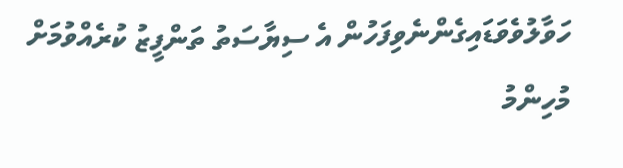ހަވާލުވެވަޑައިގެންނެވިފަހުން އެ ސިޔާސަތު ތަންފީޒު ކުރެއްވުމަށް މުހިންމު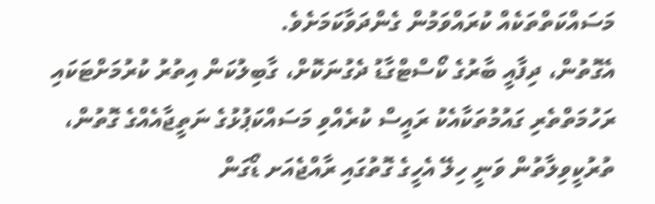މަސައްކަތްތަކެއް ކުރައްވަމުން ގެންދަވާކަމަށެވެ.
އެގޮތުން، ދިފާއީ ބާރުގެ ކޯސްޓްގާޑު ދެގުނަކޮށް، ގާބިލުކަން އިތުރު ކުރުމަށްޓަކައި ރަހުމަތްތެރި ގައުމުތަކާއެކު ރައީސް ކުރެއްވި މަސައްކަޕުޅުގެ ނަތީޖާއެއްގެ ގޮތުން، ތުރުކީވިލާތުން ވަނީ ހިލޭ އެހީގެ ގޮތުގައި ރާއްޖެއަށ ޑޯގަން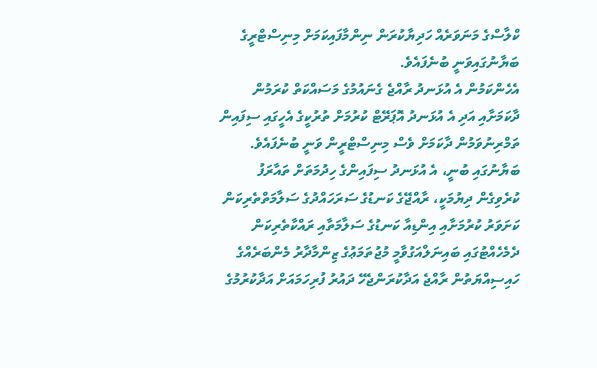ކްލާސްގެ މަނަވަރެއް ހަދިޔާކުރަން ނިންމާފައިކަމަށް މިނިސްޓްރީގެ ބަޔާނުގައިވަނީ ބުނެފައެވެ.
އެހެންކަމުން އެ އުޅަނދު ރާއްޖެ ގެނައުމުގެ މަސައްކަތް ކުރަމުން ދާކަމަށާއި އަދި އެ އުޅަނދު އޮޕަރޭޓް ކުރުމަށް ތުރުކީގެ އެހީގައި ސިފައިން ތަމްރިނުވަމުން ދާކަމަށް ވެސް މިނިސްޓްރީން ވަނީ ބުނެފައެވެ.
ބަޔާނުގައި ބުނީ، އެ އުޅަނދު ސިފައިންގެ ހިދުމަތަށް ތައާރަފު ކުރެވިގެން ދިޔުމަކީ، ރާއްޖޭގެ ކަނޑުގެ ސަރަހައްދުގެ ސަލާމަތްތެރިކަން ކަށަވަރު ކުރުމަށާއި އިންޑިއާ ކަނޑުގެ ސަލާމަތާއި ރައްކާތެރިކަން ދެމެހެއްޓުގައި ބައިނަލްއަގުވާމީ މުޖުތަމަޢުގެ ޒިންމާދާރު މެންބަރެއްގެ ހައިސިއްޔަތުން ރާއްޖެ އަދާކުރަންޖެހޭ ދައުރު ފުރިހަމައަށް އަދާކުރުމުގެ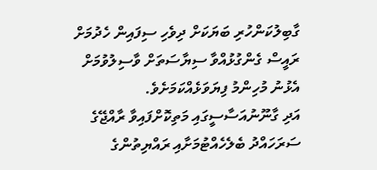ގާބިލުކަންހުރި ބަޔަކަށް ދިވެހި ސިފައިން ހެދުމަށް ރައީސް ގެންގުޅުއްވާ ސިޔާސަތަށް ވާސިލުވުމަށް އެޅުނު މުހިންމު ފިޔަވަޅެއްކަމަށެވެ.
އަދި ގާނޫނުއަސާސީގައި މަތިކޮށްފައިވާ ރާއްޖޭގެ ސަރަހައްދު ބެލެހެއްޓުމަށާއި ރައްޔިތުންގެ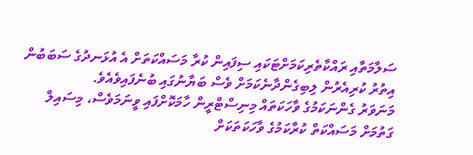ސަލާމަތާއި ރައްކާތެރިކަމަށްޓަކައި ސިފައިން ކުރާ މަސައްކަތަށް އެ އުޅަނދުގެ ސަބަބުން އިތުރު ކުރިއެރުން ލިބިގެންދާނެކަމަށް ވެސް ބަޔާނުގައި ބުނެފައިވެއެވެ.
މަނަވަރު ގެންނަކަމުގެ ވާހަކަތައް މިނިސްޓްރީން ހާމަކޮށްފައި ވީނަމަވެސް، މިސައިލް ގަތުމަށް މަސައްކަތް ކުރާކަމުގެ ވާހަކަތަކަށް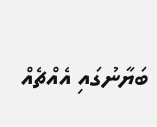ބަޔާނުގައި އެއްޗެއް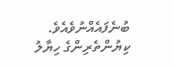ބުނެފައެއްނުވެއެވެ.
ކިޔުންތެރިންގެ ހިޔާލު